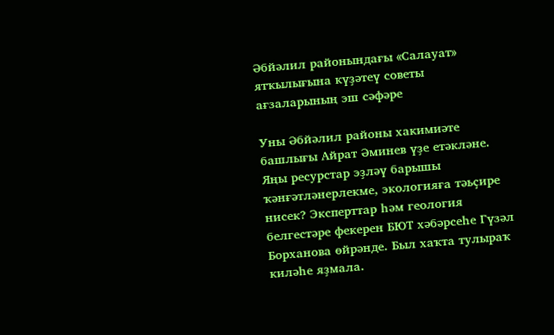Әбйәлил районындағы «Салауат» ятҡылығына күҙәтеү советы ағзаларының эш сәфәре

Уны Әбйәлил районы хакимиәте башлығы Айрат Әминев үҙе етәкләне. Яңы ресурстар эҙләү барышы ҡәнғәтләнерлекме, экологияға тәьҫире нисек? Эксперттар һәм геология белгестәре фекерен БЮТ хәбәрсеһе Гүзәл Борханова өйрәнде. Был хаҡта тулыраҡ киләһе яҙмала.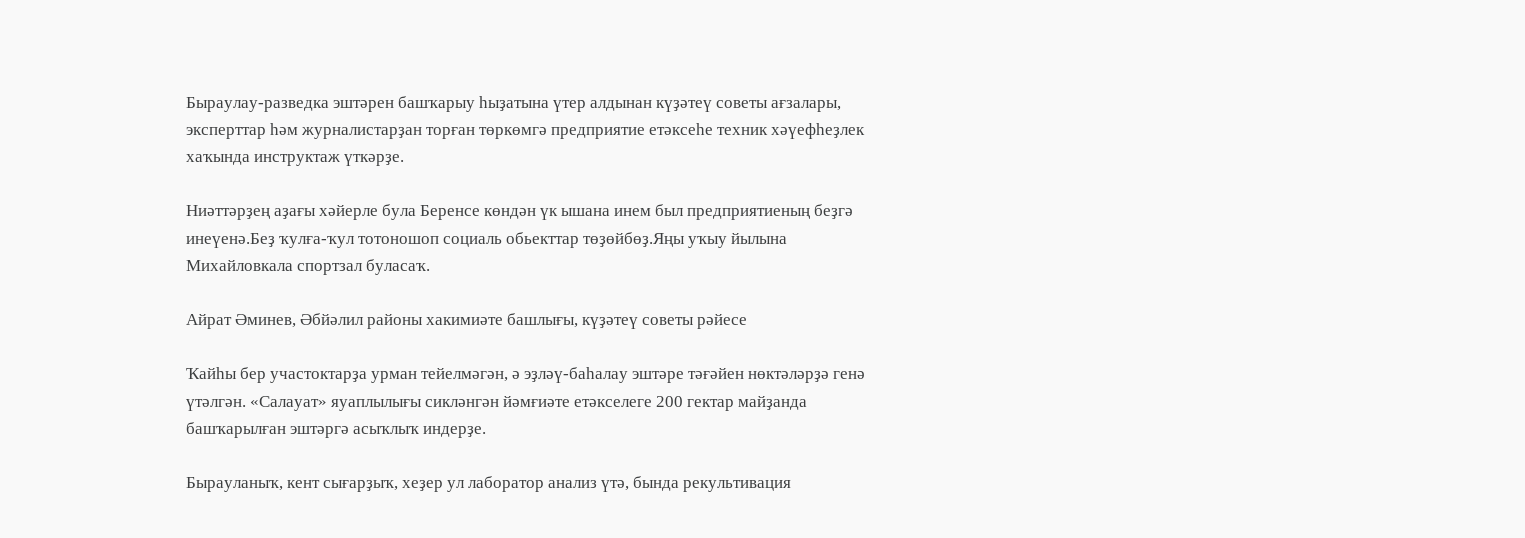Быраулау-разведка эштәрен башҡарыу һыҙатына үтер алдынан күҙәтеү советы ағзалары, эксперттар һәм журналистарҙан торған төркөмгә предприятие етәксеһе техник хәүефһеҙлек хаҡында инструктаж үткәрҙе.

Ниәттәрҙең аҙағы хәйерле була Беренсе көндән үк ышана инем был предприятиеның беҙгә инеүенә.Беҙ ҡулға-ҡул тотоношоп социаль обьекттар төҙөйбөҙ.Яңы уҡыу йылына Михайловкала спортзал буласаҡ.

Айрат Әминев, Әбйәлил районы хакимиәте башлығы, күҙәтеү советы рәйесе

Ҡайһы бер участоктарҙа урман тейелмәгән, ә эҙләү-баһалау эштәре тәғәйен нөктәләрҙә генә үтәлгән. «Салауат» яуаплылығы сикләнгән йәмғиәте етәкселеге 200 гектар майҙанда башҡарылған эштәргә асыҡлыҡ индерҙе.

Бырауланыҡ, кент сығарҙыҡ, хеҙер ул лаборатор анализ үтә, бында рекультивация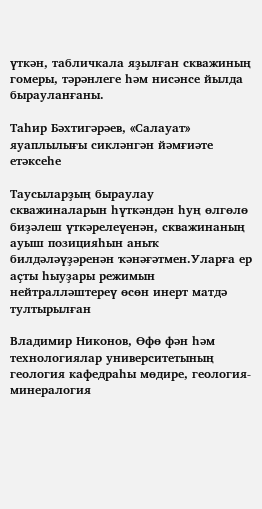үткән, табличкала яҙылған скважиның гомеры, тәрәнлеге һәм нисәнсе йылда бырауланғаны.

Таһир Бәхтигәрәев, «Салауат» яуаплылығы сикләнгән йәмғиәте етәксеһе

Таусыларҙың быраулау скважиналарын һүткәндән һуң өлгөлө биҙәлеш үткәрелеүенән, скважинаның ауыш позицияһын аныҡ билдәләүҙәренән ҡәнәғәтмен.Уларға ер аҫты һыуҙары режимын нейтралләштереү өсөн инерт матдә тултырылған

Владимир Никонов, Өфө фән һәм технологиялар университетының геология кафедраһы мөдире, геология-минералогия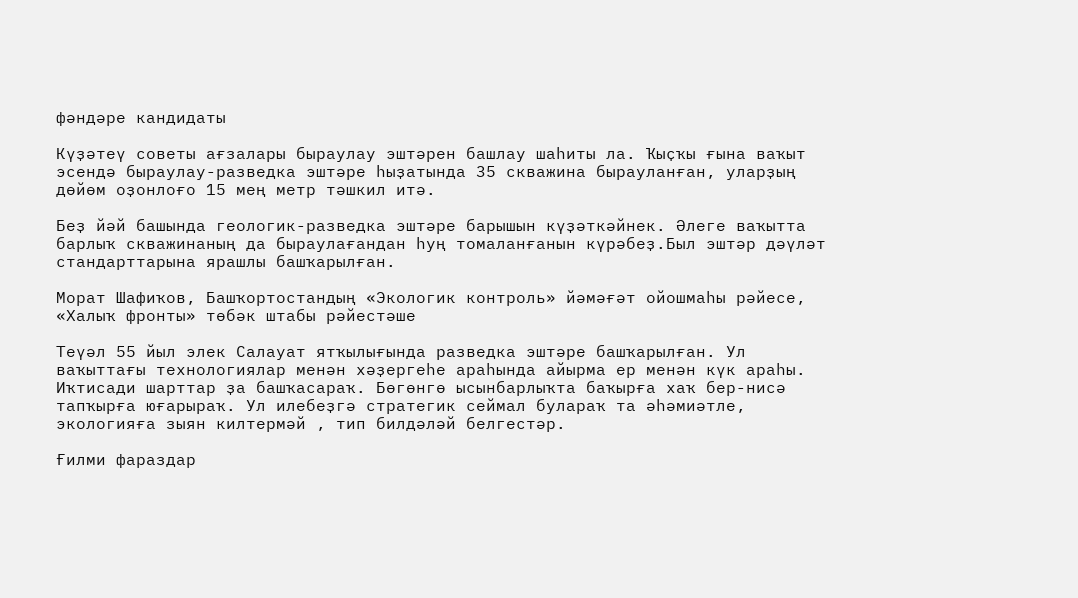фәндәре кандидаты

Күҙәтеү советы ағзалары быраулау эштәрен башлау шаһиты ла. Ҡыҫҡы ғына ваҡыт эсендә быраулау-разведка эштәре һыҙатында 35 скважина бырауланған, уларҙың дөйөм оҙонлоғо 15 мең метр тәшкил итә.

Беҙ йәй башында геологик-разведка эштәре барышын күҙәткәйнек. Әлеге ваҡытта барлыҡ скважинаның да быраулағандан һуң томаланғанын күрәбеҙ.Был эштәр дәүләт стандарттарына ярашлы башҡарылған.

Морат Шафиҡов, Башҡортостандың «Экологик контроль» йәмәғәт ойошмаһы рәйесе, «Халыҡ фронты» төбәк штабы рәйестәше

Теүәл 55 йыл элек Салауат ятҡылығында разведка эштәре башҡарылған. Ул ваҡыттағы технологиялар менән хәҙергеһе араһында айырма ер менән күк араһы. Иҡтисади шарттар ҙа башҡасараҡ. Бөгөнгө ысынбарлыҡта баҡырға хаҡ бер-нисә тапҡырға юғарыраҡ. Ул илебеҙгә стратегик сеймал булараҡ та әһәмиәтле, экологияға зыян килтермәй , тип билдәләй белгестәр.

Ғилми фараздар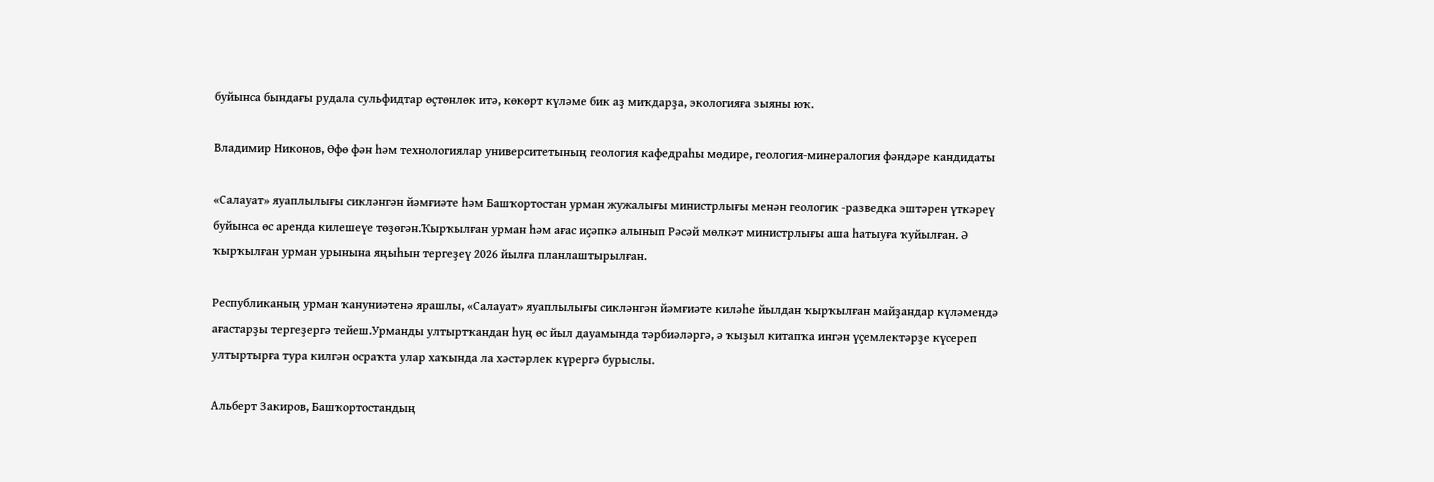буйынса бындағы рудала сульфидтар өҫтөнлөк итә, көкөрт күләме бик аҙ миҡдарҙа, экологияға зыяны юҡ.

Владимир Никонов, Өфө фән һәм технологиялар университетының геология кафедраһы мөдире, геология-минералогия фәндәре кандидаты

«Салауат» яуаплылығы сикләнгән йәмғиәте һәм Башҡортостан урман жужалығы министрлығы менән геологик -разведка эштәрен үткәреү буйынса өс аренда килешеүе төҙөгән.Ҡырҡылған урман һәм ағас иҫәпкә алынып Рәсәй мөлкәт министрлығы аша һатыуға ҡуйылған. Ә ҡырҡылған урман урынына яңыһын тергеҙеү 2026 йылға планлаштырылған.

Республиканың урман ҡануниәтенә ярашлы, «Салауат» яуаплылығы сикләнгән йәмғиәте киләһе йылдан ҡырҡылған майҙандар күләмендә ағастарҙы тергеҙергә тейеш.Урманды ултыртҡандан һуң өс йыл дауамында тәрбиәләргә, ә ҡыҙыл китапҡа ингән үҫемлектәрҙе күсереп ултыртырға тура килгән осраҡта улар хаҡында ла хәстәрлек күрергә бурыслы.

Альберт Закиров, Башҡортостандың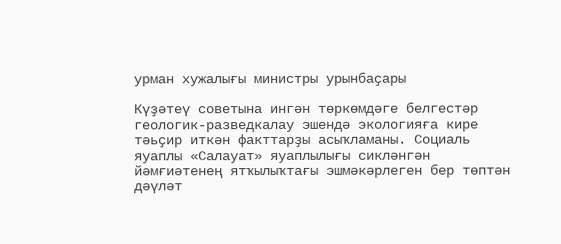урман хужалығы министры урынбаҫары

Күҙәтеү советына ингән төркөмдәге белгестәр геологик-разведкалау эшендә экологияға кире тәьҫир иткән факттарҙы асыҡламаны. Социаль яуаплы «Салауат» яуаплылығы сикләнгән йәмғиәтенең ятҡылыҡтағы эшмәкәрлеген бер төптән дәүләт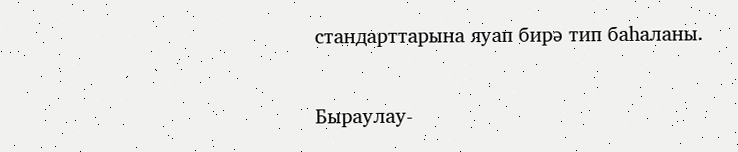стандарттарына яуап бирә тип баһаланы.

Быраулау-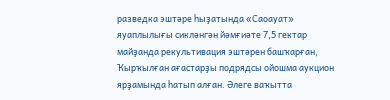разведка эштәре һыҙатында «Саоауат» яуаплылығы сикләнгән йәмғиәте 7,5 гектар майҙанда рекультивация эштәрен башҡарған, Ҡырҡылған ағастарҙы подрядсы ойошма аукцион ярҙамында һатып алған. Әлеге ваҡытта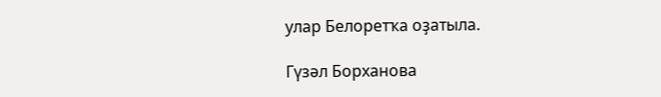улар Белоретҡа оҙатыла.

Гүзәл Борханова